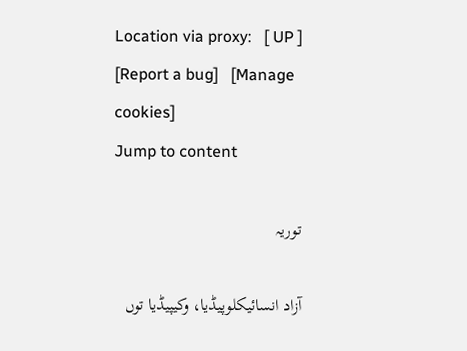Location via proxy:   [ UP ]
[Report a bug]   [Manage cookies]
Jump to content

توریہ

آزاد انسائیکلوپیڈیا، وکیپیڈیا توں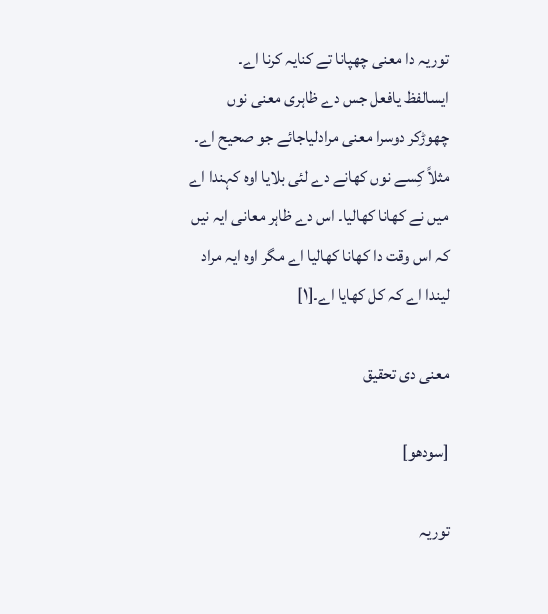توریہ دا معنی چھپانا تے کنایہ کرنا اے۔
ایسالفظ یافعل جس دے ظاہری معنی نوں چھوڑکر دوسرا معنی مرادلیاجائے جو صحیح اے۔ مثلاً کِسے نوں کھانے دے لئی بلايا اوہ کہندا اے ميں نے کھانا کھالیا۔ اس دے ظاہر معانی ایہ نيں کہ اس وقت دا کھانا کھالیا اے مگر اوہ ایہ مراد لیندا اے کہ کل کھایا اے۔[۱]

معنی دی تحقیق

[سودھو]

توریہ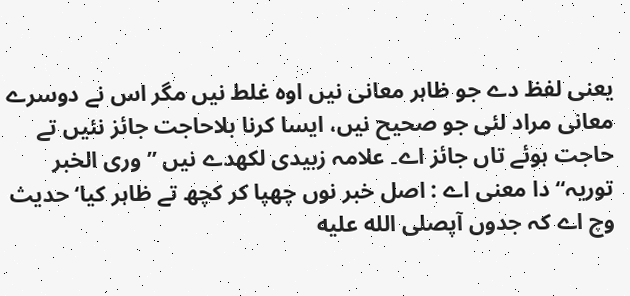یعنی لفظ دے جو ظاہر معانی نيں اوہ غلط نيں مگر اس نے دوسرے معانی مراد لئی جو صحیح نيں، ایسا کرنا بلاحاجت جائز نئيں تے حاجت ہوئے تاں جائز اے۔ علامہ زبیدی لکھدے نيں ’’ وری الخبر توریہ‘‘ دا معنی اے : اصل خبر نوں چھپا کر کچھ تے ظاہر کیا‘ حدیث وچ اے کہ جدوں آپصلى الله عليه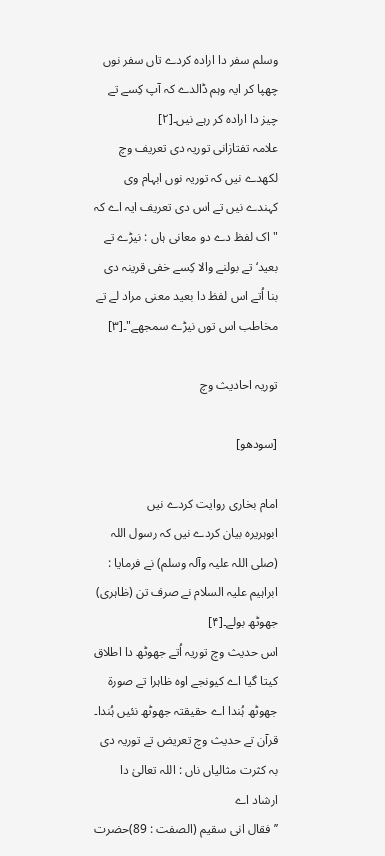وسلم سفر دا ارادہ کردے تاں سفر نوں چھپا کر ایہ وہم ڈالدے کہ آپ کِسے تے چیز دا ارادہ کر رہے نيں۔[۲]
علامہ تفتازانی توریہ دی تعریف وچ لکھدے نيں کہ توریہ نوں ابہام وی کہندے نيں تے اس دی تعریف ایہ اے کہ "اک لفظ دے دو معانی ہاں : نیڑے تے بعید‘ تے بولنے والا کِسے خفی قرینہ دی بنا اُتے اس لفظ دا بعید معنی مراد لے تے مخاطب اس توں نیڑے سمجھے"۔[۳]

توریہ احادیث وچ

[سودھو]

امام بخاری روایت کردے نيں
ابوہریرہ بیان کردے نيں کہ رسول اللہ (صلی اللہ علیہ وآلہ وسلم) نے فرمایا : ابراہیم علیہ السلام نے صرف تن (ظاہری) جھوٹھ بولے۔[۴]
اس حدیث وچ توریہ اُتے جھوٹھ دا اطلاق کیتا گیا اے کیونجے اوہ ظاہرا تے صورۃ جھوٹھ ہُندا اے حقیقتہ جھوٹھ نئيں ہُندا۔ قرآن تے حدیث وچ تعریض تے توریہ دی بہ کثرت مثالیاں ناں : اللہ تعالیٰ دا ارشاد اے
’’ فقال انی سقیم (الصفت : 89)حضرت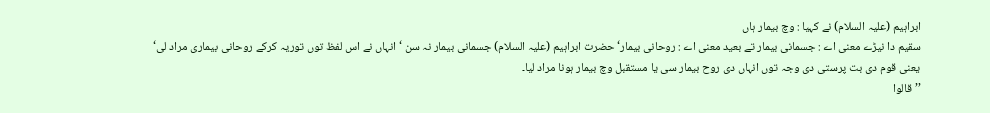ابراہیم (علیہ السلام) نے کہیا : وچ بیمار ہاں
سقیم دا نیڑے معنی اے : جسمانی بیمار تے بعید معنی اے : روحانی بیمار‘ حضرت ابراہیم (علیہ السلام) جسمانی بیمار نہ سن ‘ انہاں نے اس لفظ توں توریہ کرکے روحانی بیماری مراد لی‘ یعنی قوم دی بت پرستی دی وجہ توں انہاں دی روح بیمار سی یا مستقبل وچ بیمار ہونا مراد لیا۔
’’ قالوا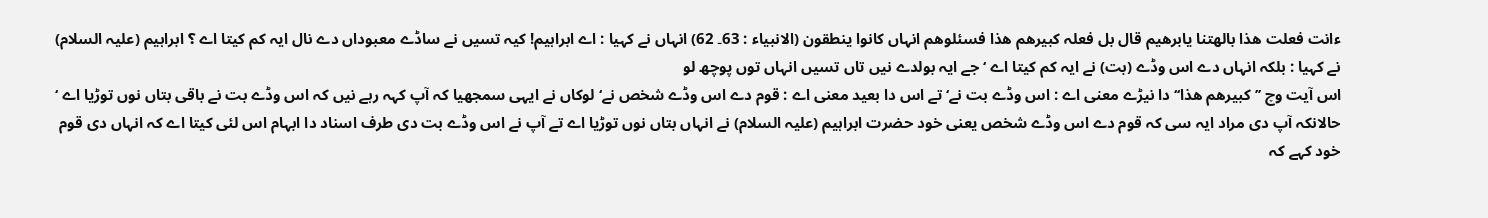ءانت فعلت ھذا بالھتنا یابرھیم قال بل فعلہ کبیرھم ھذا فسئلوھم انہاں کانوا ینطقون (الانبیاء : 63۔ 62) انہاں نے کہیا : اے ابراہیم! کیہ تسيں نے ساڈے معبوداں دے نال ایہ کم کیتا اے ؟ ابراہیم (علیہ السلام) نے کہیا : بلکہ انہاں دے اس وڈے (بت) نے ایہ کم کیتا اے ‘ جے ایہ بولدے نيں تاں تسيں انہاں توں پوچھ لو
اس آیت وچ ’’ کبیرھم ھذا‘‘ دا نیڑے معنی اے : اس وڈے بت نے‘ تے اس دا بعید معنی اے : قوم دے اس وڈے شخص نے‘ لوکاں نے ایہی سمجھیا کہ آپ کہہ رہے نيں کہ اس وڈے بت نے باقی بتاں نوں توڑیا اے ‘ حالانکہ آپ دی مراد ایہ سی کہ قوم دے اس وڈے شخص یعنی خود حضرت ابراہیم (علیہ السلام) نے انہاں بتاں نوں توڑیا اے تے آپ نے اس وڈے بت دی طرف اسناد دا ابہام اس لئی کیتا اے کہ انہاں دی قوم خود کہے کہ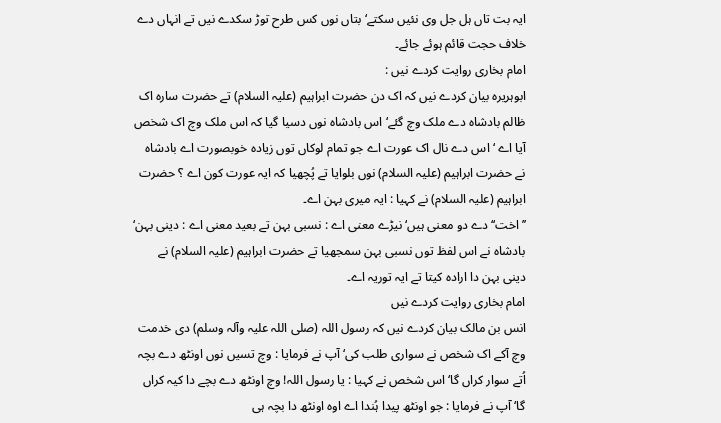ایہ بت تاں ہل جل وی نئيں سکتے‘ بتاں نوں کس طرح توڑ سکدے نيں تے انہاں دے خلاف حجت قائم ہوئے جائے۔
امام بخاری روایت کردے نيں :
ابوہریرہ بیان کردے نيں کہ اک دن حضرت ابراہیم (علیہ السلام) تے حضرت سارہ اک ظالم بادشاہ دے ملک وچ گئے‘ اس بادشاہ نوں دسیا گیا کہ اس ملک وچ اک شخص آیا اے ‘ اس دے نال اک عورت اے جو تمام لوکاں توں زیادہ خوبصورت اے بادشاہ نے حضرت ابراہیم (علیہ السلام) نوں بلوایا تے پُچھیا کہ ایہ عورت کون اے ؟ حضرت ابراہیم (علیہ السلام) نے کہیا : ایہ میری بہن اے۔
’’ اخت‘‘ دے دو معنی ہیں‘ نیڑے معنی اے : نسبی بہن تے بعید معنی اے : دینی بہن‘ بادشاہ نے اس لفظ توں نسبی بہن سمجھیا تے حضرت ابراہیم (علیہ السلام) نے دینی بہن دا ارادہ کیتا تے ایہ توریہ اے۔
امام بخاری روایت کردے نيں
انس بن مالک بیان کردے نيں کہ رسول اللہ (صلی اللہ علیہ وآلہ وسلم) دی خدمت وچ آکے اک شخص نے سواری طلب کی‘ آپ نے فرمایا : وچ تسيں نوں اونٹھ دے بچہ اُتے سوار کراں گا‘ اس شخص نے کہیا : یا رسول اللہ! وچ اونٹھ دے بچے دا کیہ کراں گا‘ آپ نے فرمایا : جو اونٹھ پیدا ہُندا اے اوہ اونٹھ دا بچہ ہی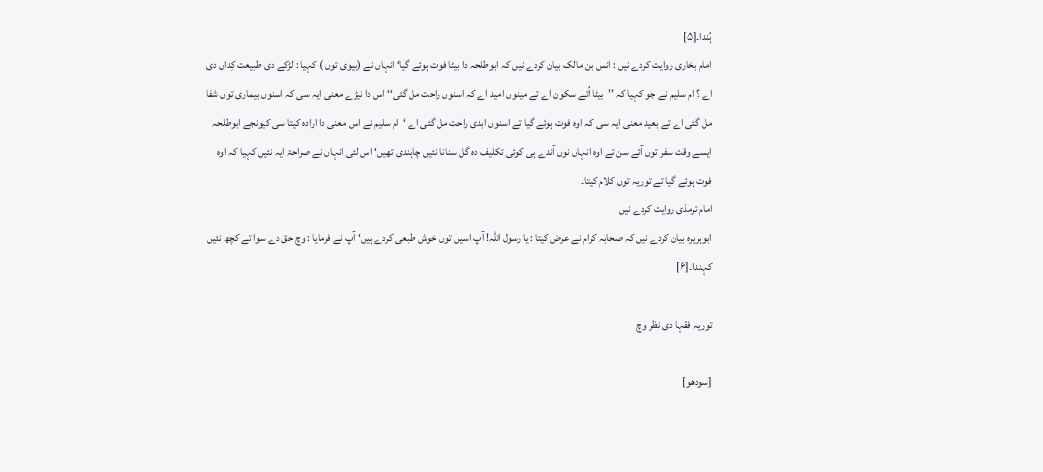ہُندا۔[۵]
امام بخاری روایت کردے نيں : انس بن مالک بیان کردے نيں کہ ابوطلحہ دا بیٹا فوت ہوئے گیا‘ انہاں نے (بیوی توں ) کہیا : لڑکے دی طبیعت کِداں دی اے ؟ ام سلیم نے جو کہیا کہ ’’بیٹا اُتے سکون اے تے مینوں امید اے کہ اسنوں راحت مل گئی‘‘ اس دا نیڑے معنی ایہ سی کہ اسنوں بیماری توں شفا مل گئی اے تے بعید معنی ایہ سی کہ اوہ فوت ہوئے گیا تے اسنوں ابدی راحت مل گئی اے ‘ام سلیم نے اس معنی دا ارادہ کیتا سی کیونجے ابوطلحہ ايسے وقت سفر توں آئے سن تے اوہ انہاں نوں آندے ہی کوئی تکلیف دہ گل سنانا نئيں چاہندی تھیں‘ اس لئی انہاں نے صراحۃ ایہ نئيں کہیا کہ اوہ فوت ہوئے گیا تے توریہ توں کلام کیتا۔
امام ترمذی روایت کردے نيں
ابوہریرہ بیان کردے نيں کہ صحابہ کرام نے عرض کیتا : یا رسول اللہ! آپ اسيں توں خوش طبعی کردے ہیں‘ آپ نے فرمایا : وچ حق دے سوا تے کچھ نئيں کہندا۔[۶]

توریہ فقہا دی نظر وچ

[سودھو]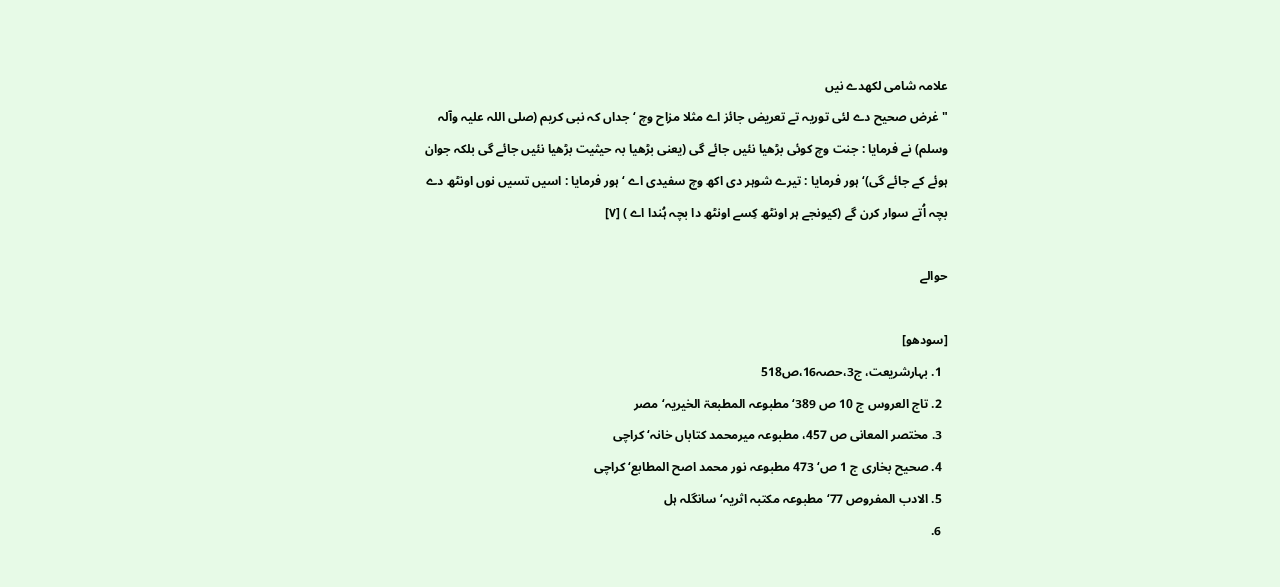علامہ شامی لکھدے نيں
"غرض صحیح دے لئی توریہ تے تعریض جائز اے مثلا مزاح وچ ‘ جداں کہ نبی کریم (صلی اللہ علیہ وآلہ وسلم) نے فرمایا : جنت وچ کوئی بڑھیا نئيں جائے گی (یعنی بڑھیا بہ حیثیت بڑھیا نئيں جائے گی بلکہ جوان ہوئے کے جائے گی)‘ ہور فرمایا : تیرے شوہر دی اکھ وچ سفیدی اے ‘ ہور فرمایا : اسيں تسيں نوں اونٹھ دے بچہ اُتے سوار کرن گے (کیونجے ہر اونٹھ کِسے اونٹھ دا بچہ ہُندا اے ) [۷]

حوالے

[سودھو]
  1. بہارشریعت، ج3،حصہ16،ص518
  2. تاج العروس ج 10 ص 389‘ مطبوعہ المطبعۃ الخیریہ‘ مصر
  3. مختصر المعانی ص 457، مطبوعہ میرمحمد کتاباں خانہ‘ کراچی
  4. صحیح بخاری ج 1 ص‘ 473 مطبوعہ نور محمد اصح المطابع‘ کراچی
  5. الادب المفروص 77‘ مطبوعہ مکتبہ اثریہ‘ سانگلہ ہل
  6.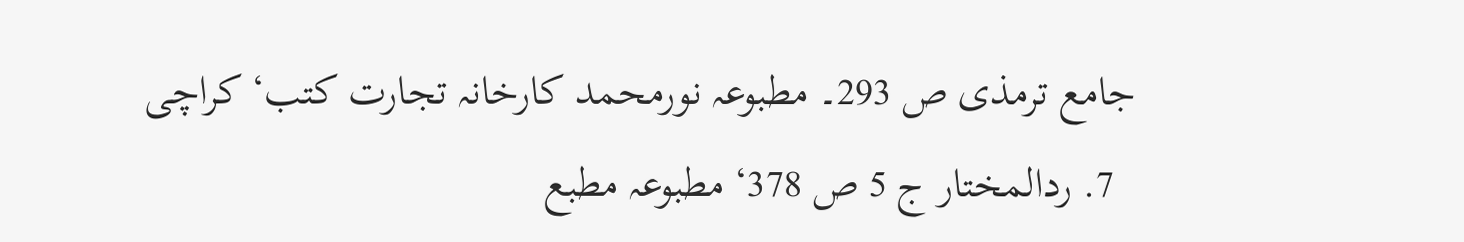جامع ترمذی ص 293۔ مطبوعہ نورمحمد کارخانہ تجارت کتب‘ کراچی
  7. ردالمختار ج 5 ص 378‘ مطبوعہ مطبع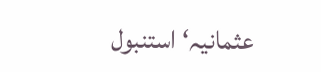عثمانیہ‘ استنبول